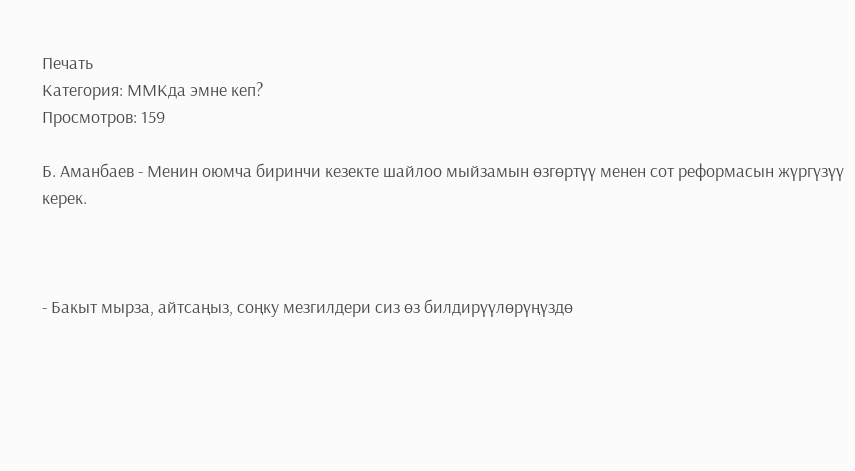Печать
Категория: ММКда эмне кеп?
Просмотров: 159

Б. Аманбаев - Менин оюмча биринчи кезекте шайлоо мыйзамын өзгөртүү менен сот реформасын жүргүзүү керек.



- Бакыт мырза, айтсаңыз, соңку мезгилдери сиз өз билдирүүлөрүңүздө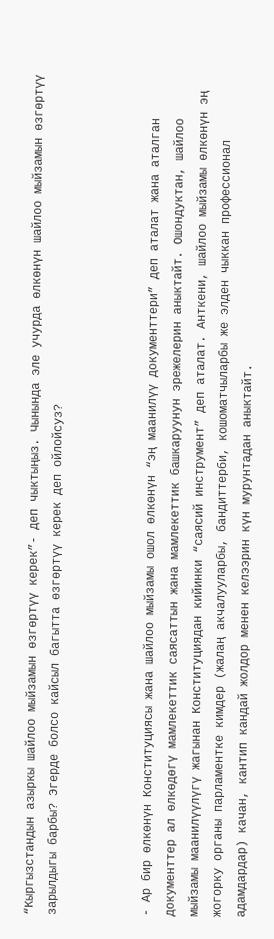“Кыргызстандын азыркы шайлоо мыйзамын өзгөртүү керек”- деп чыктыңыз. Чынында эле учурда өлкөнүн шайлоо мыйзамын өзгөртүү зарылдыгы барбы? Эгерде болсо кайсыл багытта өзгөртүү керек деп ойлойсуз?



- Ар бир өлкөнүн Конституциясы жана шайлоо мыйзамы ошол өлкөнүн “эң маанилүү документтери” деп аталат жана аталган документтер ал өлкөдөгү мамлекеттик саясаттын жана мамлекеттик башкаруунун эрежелерин аныктайт. Ошондуктан, шайлоо мыйзамы маанилүүлүгү жагынан Конституциядан кийинки “саясий инструмент” деп аталат. Анткени, шайлоо мыйзамы өлкөнүн эң жогорку органы парламентке кимдер (жалаң акчалууларбы, бандиттерби, кошоматчыларбы же элден чыккан профессионал адамдардар) качан, кантип кандай жолдор менен келээрин күн мурунтадан аныктайт.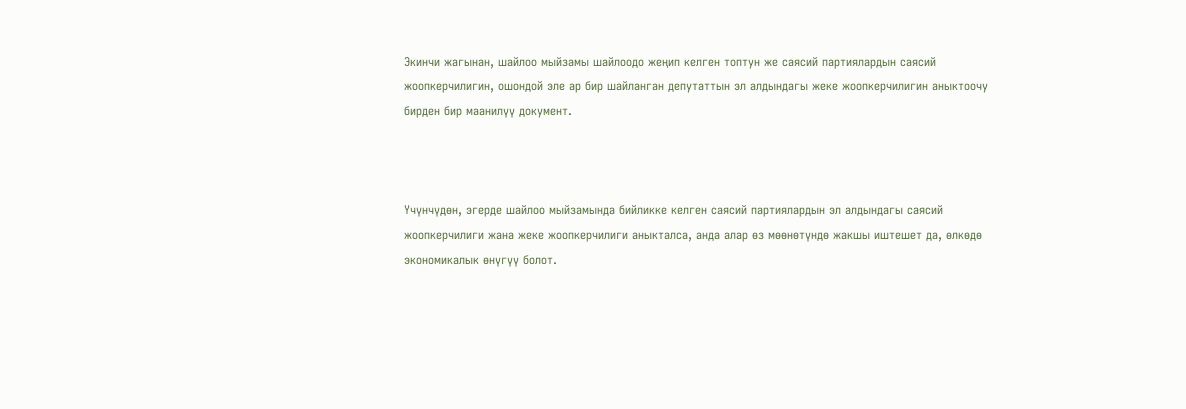Экинчи жагынан, шайлоо мыйзамы шайлоодо жеңип келген топтун же саясий партиялардын саясий жоопкерчилигин, ошондой эле ар бир шайланган депутаттын эл алдындагы жеке жоопкерчилигин аныктоочу бирден бир маанилүү документ.



Үчүнчүдөн, эгерде шайлоо мыйзамында бийликке келген саясий партиялардын эл алдындагы саясий жоопкерчилиги жана жеке жоопкерчилиги аныкталса, анда алар өз мөөнөтүндө жакшы иштешет да, өлкөдө экономикалык өнүгүү болот.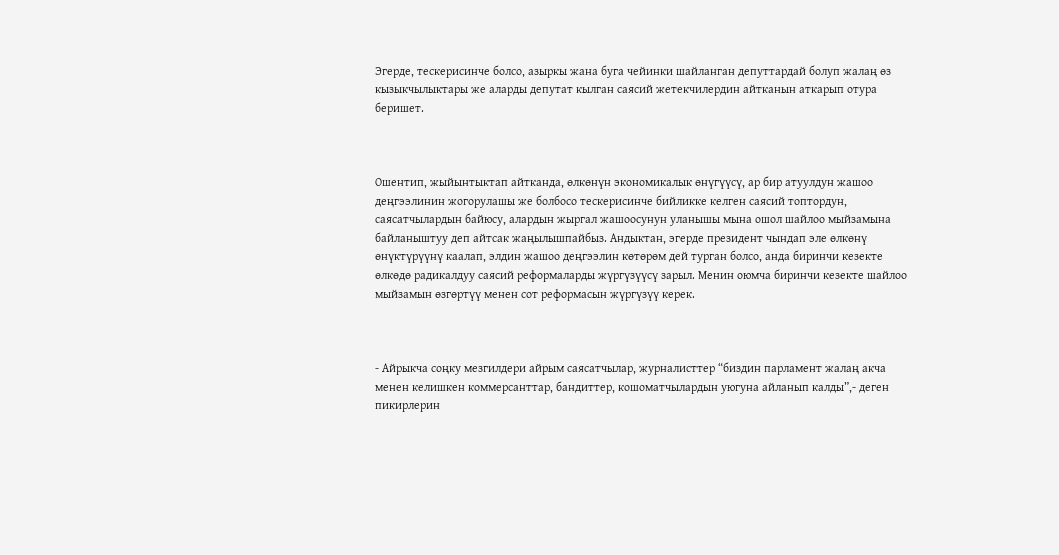Эгерде, тескерисинче болсо, азыркы жана буга чейинки шайланган депуттардай болуп жалаң өз кызыкчылыктары же аларды депутат кылган саясий жетекчилердин айтканын аткарып отура беришет.



Ошентип, жыйынтыктап айтканда, өлкөнүн экономикалык өнүгүүсү, ар бир атуулдун жашоо деңгээлинин жогорулашы же болбосо тескерисинче бийликке келген саясий топтордун, саясатчылардын байюсу, алардын жыргал жашоосунун уланышы мына ошол шайлоо мыйзамына байланыштуу деп айтсак жаңылышпайбыз. Андыктан, эгерде президент чындап эле өлкөнү өнүктүрүүнү каалап, элдин жашоо деңгээлин көтөрөм дей турган болсо, анда биринчи кезекте өлкөдө радикалдуу саясий реформаларды жүргүзүүсү зарыл. Менин оюмча биринчи кезекте шайлоо мыйзамын өзгөртүү менен сот реформасын жүргүзүү керек.



- Айрыкча соңку мезгилдери айрым саясатчылар, журналисттер “биздин парламент жалаң акча менен келишкен коммерсанттар, бандиттер, кошоматчылардын уюгуна айланып калды”,- деген пикирлерин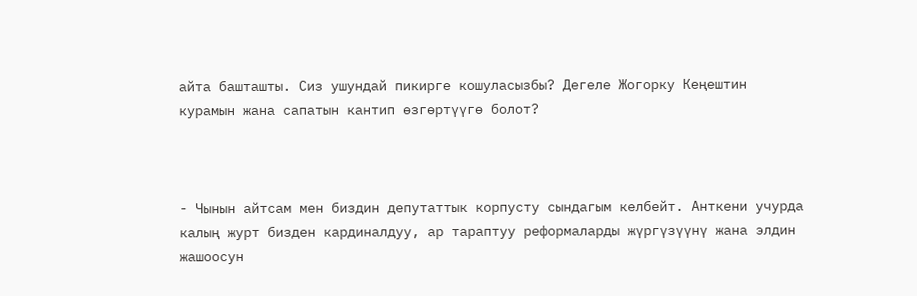айта башташты. Сиз ушундай пикирге кошуласызбы? Дегеле Жогорку Кеңештин курамын жана сапатын кантип өзгөртүүгө болот?



- Чынын айтсам мен биздин депутаттык корпусту сындагым келбейт. Анткени учурда калың журт бизден кардиналдуу, ар тараптуу реформаларды жүргүзүүнү жана элдин жашоосун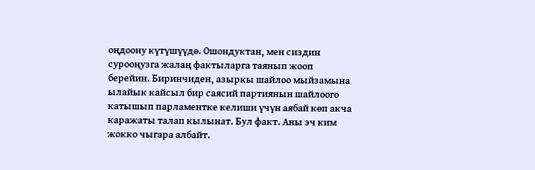оңдоону күтүшүүдө. Ошондуктан, мен сиздин сурооңузга жалаң фактыларга таянып жооп берейин. Биринчиден, азыркы шайлоо мыйзамына ылайык кайсыл бир саясий партиянын шайлоого катышып парламентке келиши үчүн аябай көп акча каражаты талап кылынат. Бул факт. Аны эч ким жокко чыгара албайт.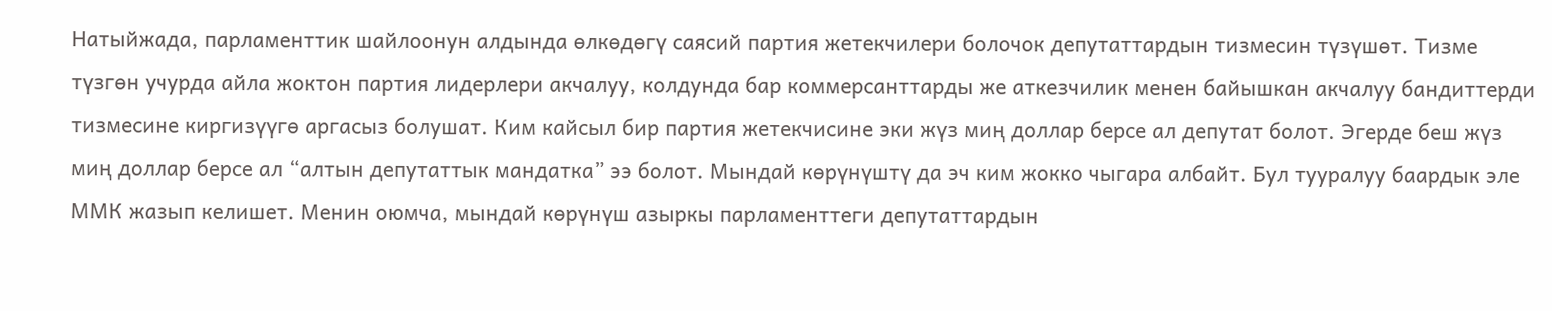Натыйжада, парламенттик шайлоонун алдында өлкөдөгү саясий партия жетекчилери болочок депутаттардын тизмесин түзүшөт. Тизме түзгөн учурда айла жоктон партия лидерлери акчалуу, колдунда бар коммерсанттарды же аткезчилик менен байышкан акчалуу бандиттерди тизмесине киргизүүгө аргасыз болушат. Ким кайсыл бир партия жетекчисине эки жүз миң доллар берсе ал депутат болот. Эгерде беш жүз миң доллар берсе ал “алтын депутаттык мандатка” ээ болот. Мындай көрүнүштү да эч ким жокко чыгара албайт. Бул тууралуу баардык эле ММК жазып келишет. Менин оюмча, мындай көрүнүш азыркы парламенттеги депутаттардын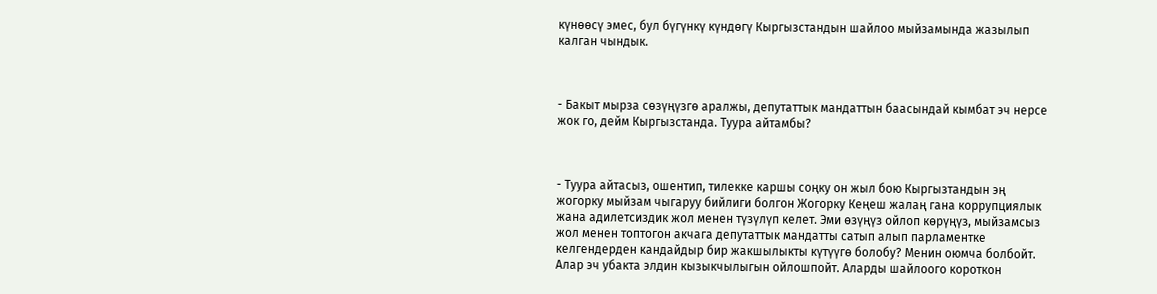күнөөсү эмес, бул бүгүнкү күндөгү Кыргызстандын шайлоо мыйзамында жазылып калган чындык.



- Бакыт мырза сөзүңүзгө аралжы, депутаттык мандаттын баасындай кымбат эч нерсе жок го, дейм Кыргызстанда. Туура айтамбы?



- Туура айтасыз, ошентип, тилекке каршы соңку он жыл бою Кыргызтандын эң жогорку мыйзам чыгаруу бийлиги болгон Жогорку Кеңеш жалаң гана коррупциялык жана адилетсиздик жол менен түзүлүп келет. Эми өзүңүз ойлоп көрүңүз, мыйзамсыз жол менен топтогон акчага депутаттык мандатты сатып алып парламентке келгендерден кандайдыр бир жакшылыкты күтүүгө болобу? Менин оюмча болбойт. Алар эч убакта элдин кызыкчылыгын ойлошпойт. Аларды шайлоого короткон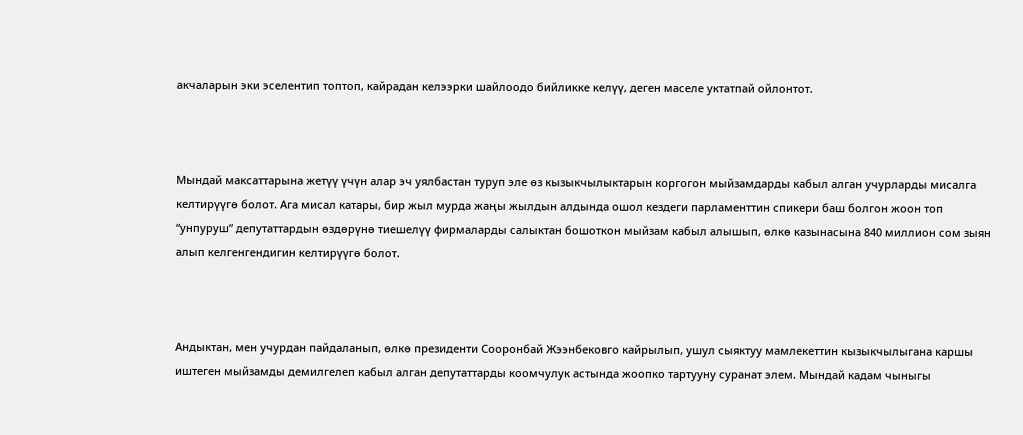акчаларын эки эселентип топтоп, кайрадан келээрки шайлоодо бийликке келүү, деген маселе уктатпай ойлонтот.



Мындай максаттарына жетүү үчүн алар эч уялбастан туруп эле өз кызыкчылыктарын коргогон мыйзамдарды кабыл алган учурларды мисалга келтирүүгө болот. Ага мисал катары, бир жыл мурда жаңы жылдын алдында ошол кездеги парламенттин спикери баш болгон жоон топ “унпуруш” депутаттардын өздөрүнө тиешелүү фирмаларды салыктан бошоткон мыйзам кабыл алышып, өлкө казынасына 840 миллион сом зыян алып келгенгендигин келтирүүгө болот.



Андыктан, мен учурдан пайдаланып, өлкө президенти Сооронбай Жээнбековго кайрылып, ушул сыяктуу мамлекеттин кызыкчылыгана каршы иштеген мыйзамды демилгелеп кабыл алган депутаттарды коомчулук астында жоопко тартууну суранат элем. Мындай кадам чыныгы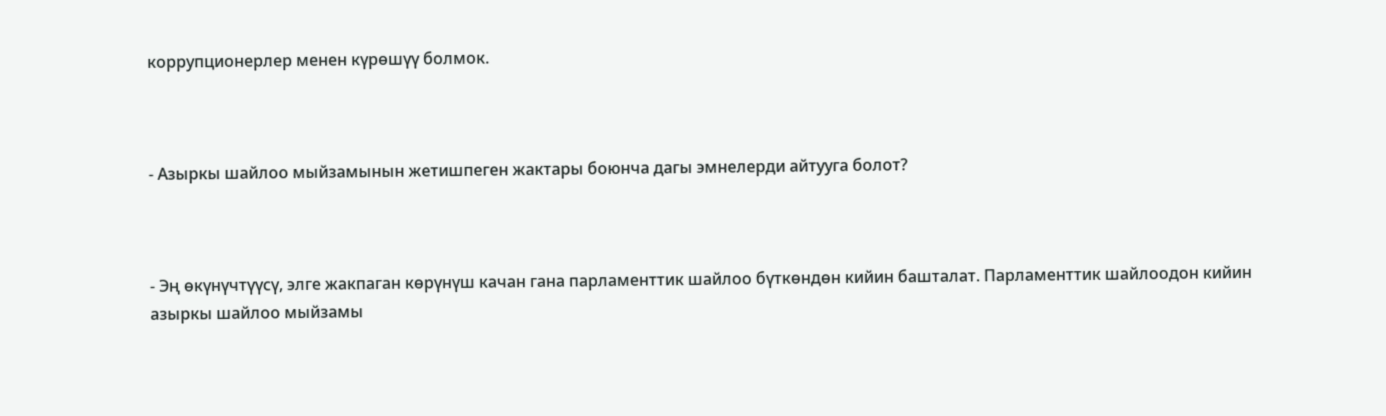коррупционерлер менен күрөшүү болмок.



- Азыркы шайлоо мыйзамынын жетишпеген жактары боюнча дагы эмнелерди айтууга болот?



- Эң өкүнүчтүүсү, элге жакпаган көрүнүш качан гана парламенттик шайлоо бүткөндөн кийин башталат. Парламенттик шайлоодон кийин азыркы шайлоо мыйзамы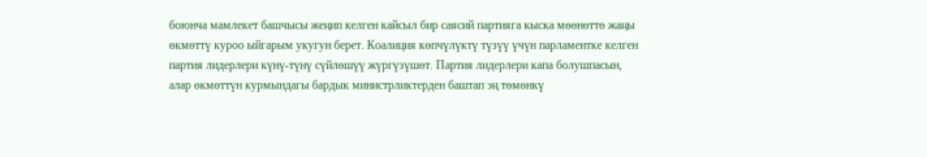боюнча мамлекет башчысы жеңип келген кайсыл бир саясий партияга кыска мөөнөттө жаңы өкмөттү куроо ыйгарым укугун берет. Коалиция көпчүлүктү түзүү үчүн парламентке келген партия лидерлери күнү-түнү сүйлөшүү жүргүзүшөт. Партия лидерлери капа болушпасын, алар өкмөттүн курмындагы бардык министрликтерден баштап эң төмөнкү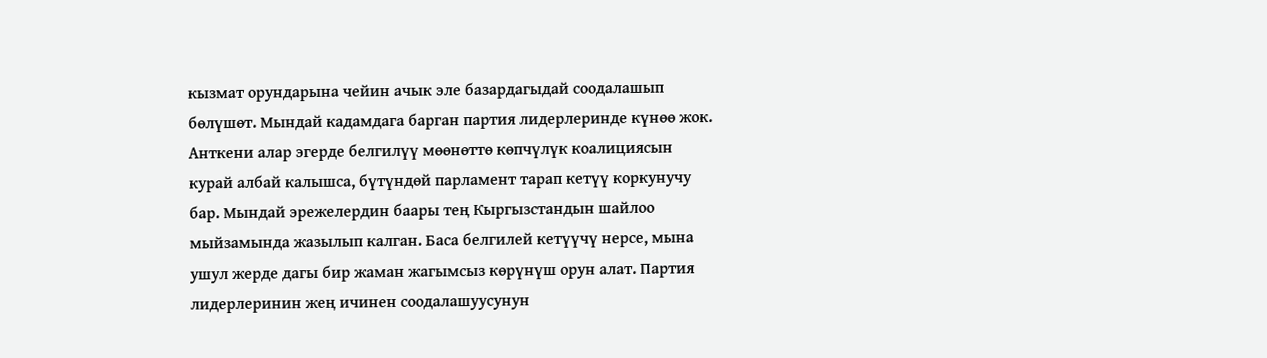кызмат орундарына чейин ачык эле базардагыдай соодалашып бөлүшөт. Мындай кадамдага барган партия лидерлеринде күнөө жок. Анткени алар эгерде белгилүү мөөнөттө көпчүлүк коалициясын курай албай калышса, бүтүндөй парламент тарап кетүү коркунучу бар. Мындай эрежелердин баары тең Кыргызстандын шайлоо мыйзамында жазылып калган. Баса белгилей кетүүчү нерсе, мына ушул жерде дагы бир жаман жагымсыз көрүнүш орун алат. Партия лидерлеринин жең ичинен соодалашуусунун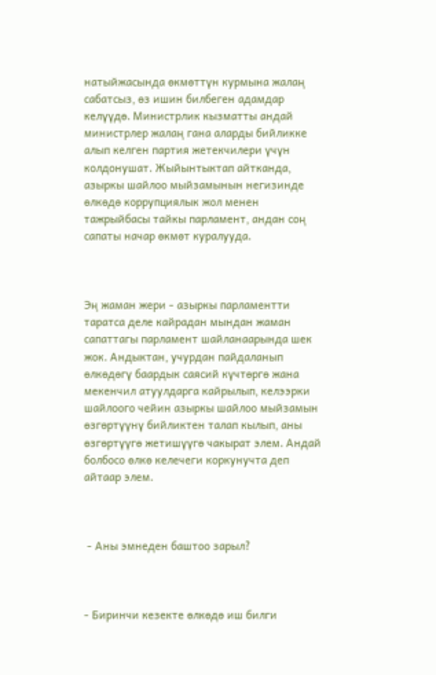натыйжасында өкмөттүн курмына жалаң сабатсыз, өз ишин билбеген адамдар келүүдө. Министрлик кызматты андай министрлер жалаң гана аларды бийликке алып келген партия жетекчилери үчүн колдонушат. Жыйынтыктап айтканда, азыркы шайлоо мыйзамынын негизинде өлкөдө коррупциялык жол менен тажрыйбасы тайкы парламент, андан соң сапаты начар өкмөт куралууда.



Эң жаман жери - азыркы парламентти таратса деле кайрадан мындан жаман сапаттагы парламент шайланаарында шек жок. Андыктан, учурдан пайдаланып өлкөдөгү баардык саясий күчтөргө жана мекенчил атуулдарга кайрылып, келээрки шайлоого чейин азыркы шайлоо мыйзамын өзгөртүүнү бийликтен талап кылып, аны өзгөртүүгө жетишүүгө чакырат элем. Андай болбосо өлкө келечеги коркунучта деп айтаар элем.



 - Аны эмнеден баштоо зарыл?



- Биринчи кезекте өлкөдө иш билги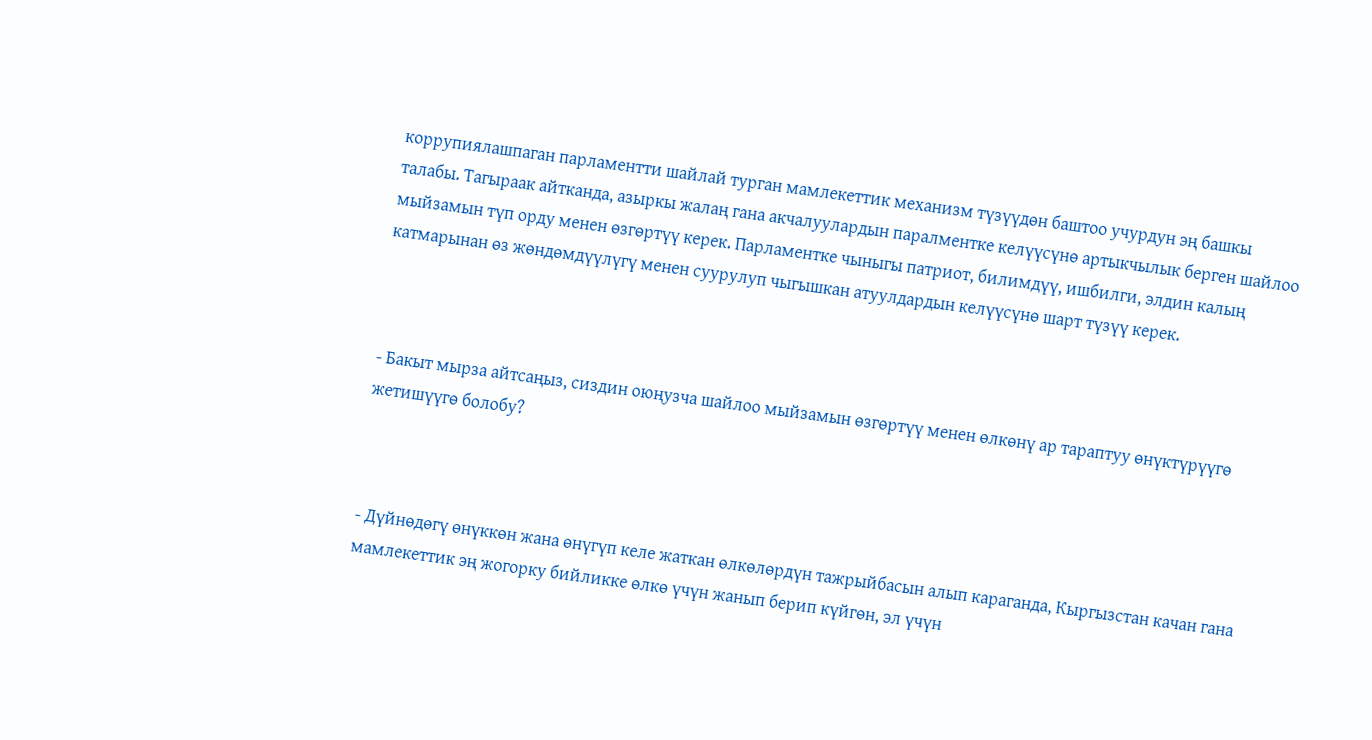коррупиялашпаган парламентти шайлай турган мамлекеттик механизм түзүүдөн баштоо учурдун эң башкы талабы. Тагыраак айтканда, азыркы жалаң гана акчалуулардын паралментке келүүсүнө артыкчылык берген шайлоо мыйзамын түп орду менен өзгөртүү керек. Парламентке чыныгы патриот, билимдүү, ишбилги, элдин калың катмарынан өз жөндөмдүүлүгү менен суурулуп чыгышкан атуулдардын келүүсүнө шарт түзүү керек.



- Бакыт мырза айтсаңыз, сиздин оюңузча шайлоо мыйзамын өзгөртүү менен өлкөнү ар тараптуу өнүктүрүүгө жетишүүгө болобу?



- Дүйнөдөгү өнүккөн жана өнүгүп келе жаткан өлкөлөрдүн тажрыйбасын алып караганда, Кыргызстан качан гана мамлекеттик эң жогорку бийликке өлкө үчүн жанып берип күйгөн, эл үчүн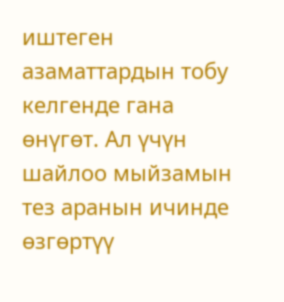иштеген азаматтардын тобу келгенде гана өнүгөт. Ал үчүн шайлоо мыйзамын тез аранын ичинде өзгөртүү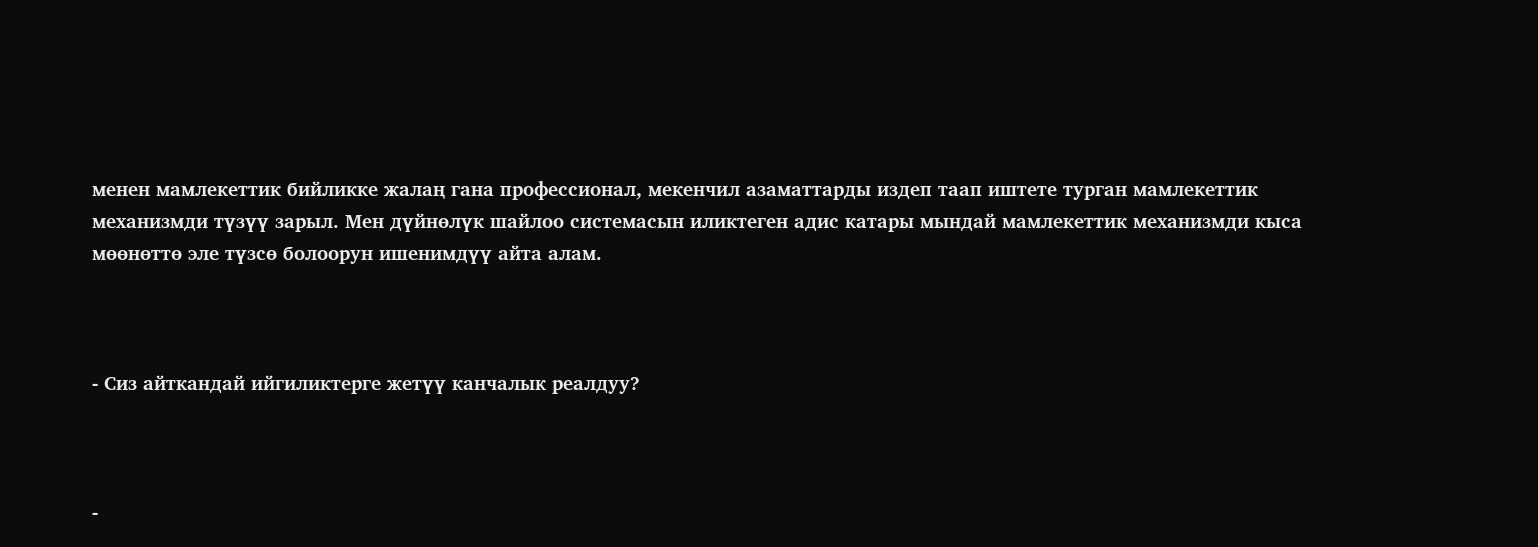менен мамлекеттик бийликке жалаң гана профессионал, мекенчил азаматтарды издеп таап иштете турган мамлекеттик механизмди түзүү зарыл. Мен дүйнөлүк шайлоо системасын иликтеген адис катары мындай мамлекеттик механизмди кыса мөөнөттө эле түзсө болоорун ишенимдүү айта алам.



- Сиз айткандай ийгиликтерге жетүү канчалык реалдуу?



-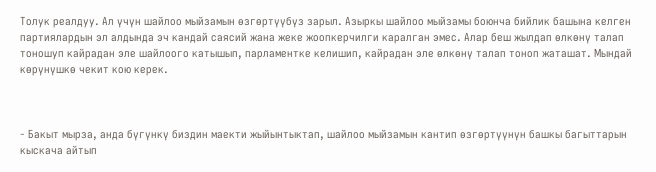Толук реалдуу. Ал үчүн шайлоо мыйзамын өзгөртүүбүз зарыл. Азыркы шайлоо мыйзамы боюнча бийлик башына келген партиялардын эл алдында эч кандай саясий жана жеке жоопкерчилги каралган эмес. Алар беш жылдап өлкөнү талап тоношуп кайрадан эле шайлоого катышып, парламентке келишип, кайрадан эле өлкөнү талап тоноп жаташат. Мындай көрүнүшкө чекит кою керек.



- Бакыт мырза, анда бүгүнкү биздин маекти жыйынтыктап, шайлоо мыйзамын кантип өзгөртүүнүн башкы багыттарын кыскача айтып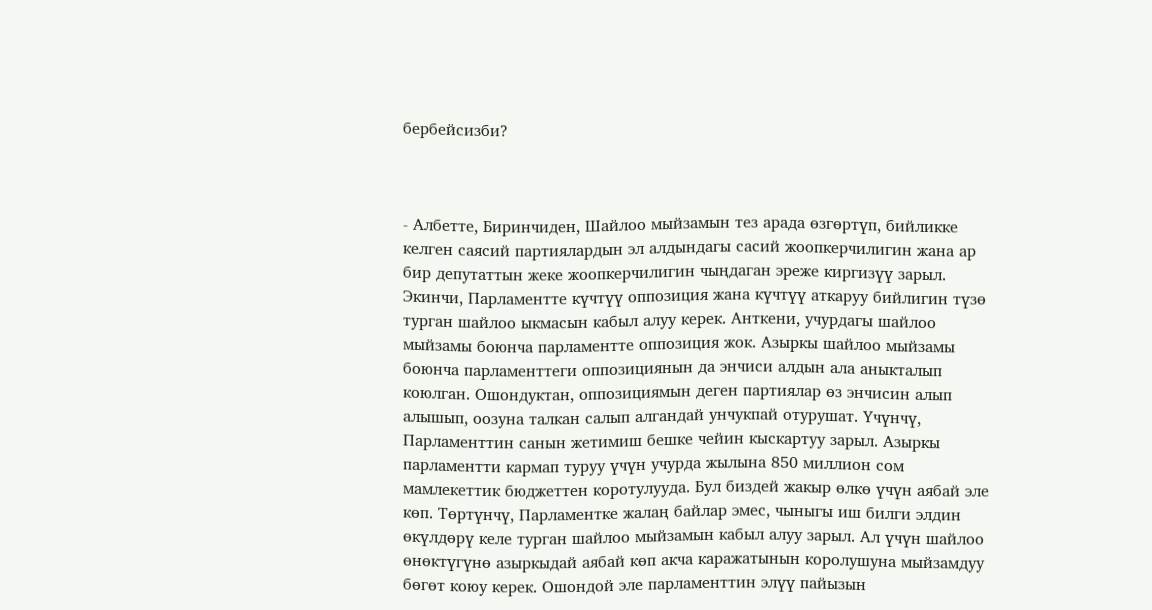бербейсизби?



- Албетте, Биринчиден, Шайлоо мыйзамын тез арада өзгөртүп, бийликке келген саясий партиялардын эл алдындагы сасий жоопкерчилигин жана ар бир депутаттын жеке жоопкерчилигин чыңдаган эреже киргизүү зарыл. Экинчи, Парламентте күчтүү оппозиция жана күчтүү аткаруу бийлигин түзө турган шайлоо ыкмасын кабыл алуу керек. Анткени, учурдагы шайлоо мыйзамы боюнча парламентте оппозиция жок. Азыркы шайлоо мыйзамы боюнча парламенттеги оппозициянын да энчиси алдын ала аныкталып коюлган. Ошондуктан, оппозициямын деген партиялар өз энчисин алып алышып, оозуна талкан салып алгандай унчукпай отурушат. Үчүнчү, Парламенттин санын жетимиш бешке чейин кыскартуу зарыл. Азыркы парламентти кармап туруу үчүн учурда жылына 850 миллион сом мамлекеттик бюджеттен коротулууда. Бул биздей жакыр өлкө үчүн аябай эле көп. Төртүнчү, Парламентке жалаң байлар эмес, чыныгы иш билги элдин өкүлдөрү келе турган шайлоо мыйзамын кабыл алуу зарыл. Ал үчүн шайлоо өнөктүгүнө азыркыдай аябай көп акча каражатынын королушуна мыйзамдуу бөгөт коюу керек. Ошондой эле парламенттин элүү пайызын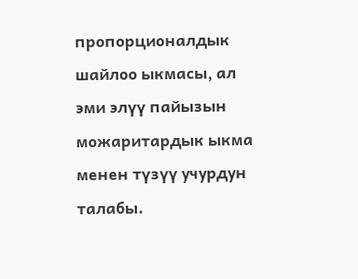пропорционалдык шайлоо ыкмасы, ал эми элүү пайызын можаритардык ыкма менен түзүү учурдун талабы.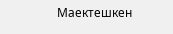Маектешкен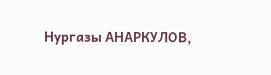Нургазы АНАРКУЛОВ,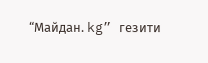“Майдан. kg” гезити